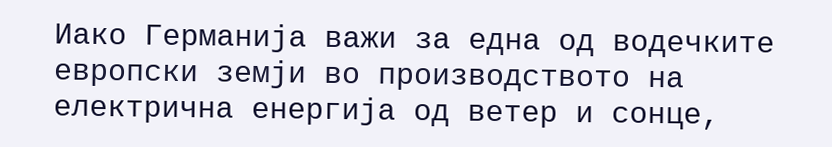Иако Германија важи за една од водечките европски земји во производството на електрична енергија од ветер и сонце,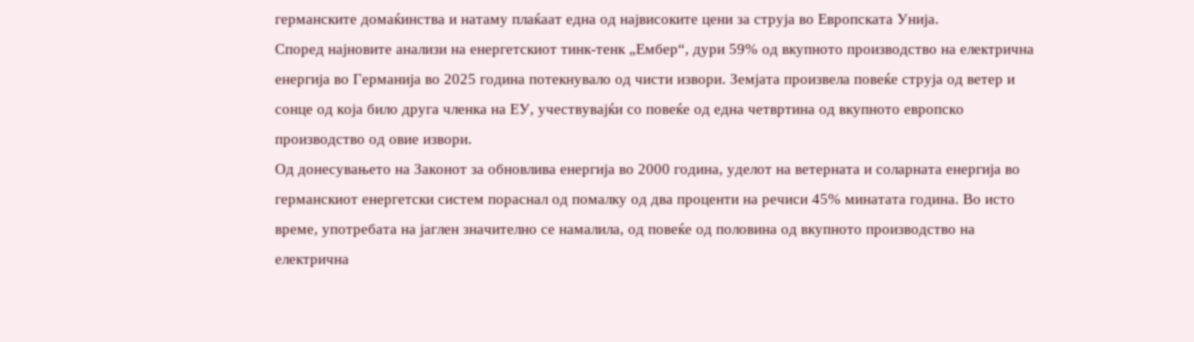германските домаќинства и натаму плаќаат една од највисоките цени за струја во Европската Унија.
Според најновите анализи на енергетскиот тинк-тенк „Ембер“, дури 59% од вкупното производство на електрична енергија во Германија во 2025 година потекнувало од чисти извори. Земјата произвела повеќе струја од ветер и сонце од која било друга членка на ЕУ, учествувајќи со повеќе од една четвртина од вкупното европско производство од овие извори.
Од донесувањето на Законот за обновлива енергија во 2000 година, уделот на ветерната и соларната енергија во германскиот енергетски систем пораснал од помалку од два проценти на речиси 45% минатата година. Во исто време, употребата на јаглен значително се намалила, од повеќе од половина од вкупното производство на електрична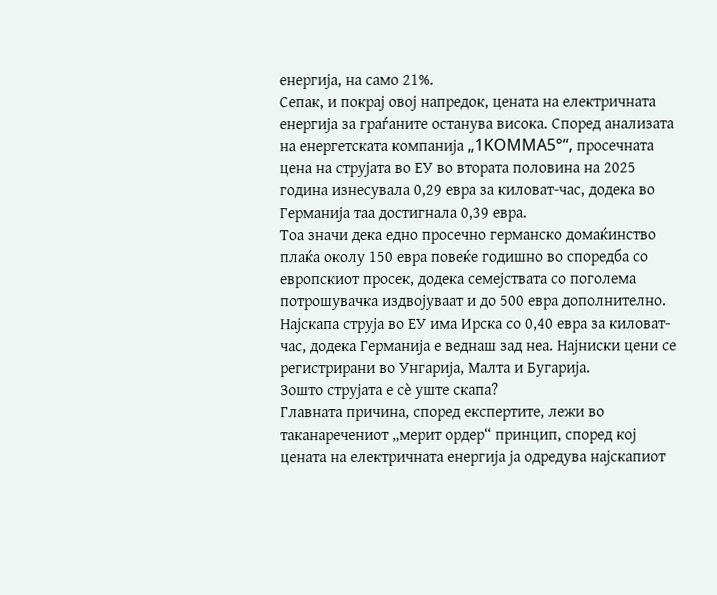енергија, на само 21%.
Сепак, и покрај овој напредок, цената на електричната енергија за граѓаните останува висока. Според анализата на енергетската компанија „1KOMMA5°“, просечната цена на струјата во ЕУ во втората половина на 2025 година изнесувала 0,29 евра за киловат-час, додека во Германија таа достигнала 0,39 евра.
Тоа значи дека едно просечно германско домаќинство плаќа околу 150 евра повеќе годишно во споредба со европскиот просек, додека семејствата со поголема потрошувачка издвојуваат и до 500 евра дополнително.
Најскапа струја во ЕУ има Ирска со 0,40 евра за киловат-час, додека Германија е веднаш зад неа. Најниски цени се регистрирани во Унгарија, Малта и Бугарија.
Зошто струјата е сè уште скапа?
Главната причина, според експертите, лежи во таканаречениот „мерит ордер“ принцип, според кој цената на електричната енергија ја одредува најскапиот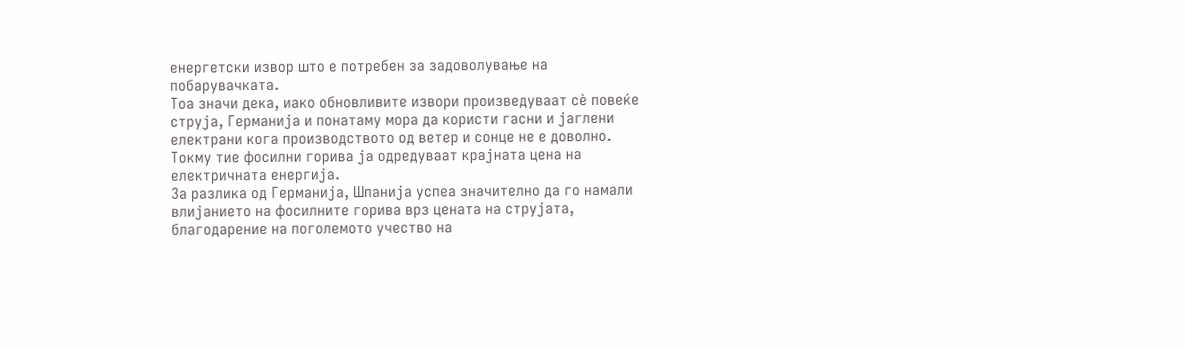енергетски извор што е потребен за задоволување на побарувачката.
Тоа значи дека, иако обновливите извори произведуваат сè повеќе струја, Германија и понатаму мора да користи гасни и јаглени електрани кога производството од ветер и сонце не е доволно. Токму тие фосилни горива ја одредуваат крајната цена на електричната енергија.
За разлика од Германија, Шпанија успеа значително да го намали влијанието на фосилните горива врз цената на струјата, благодарение на поголемото учество на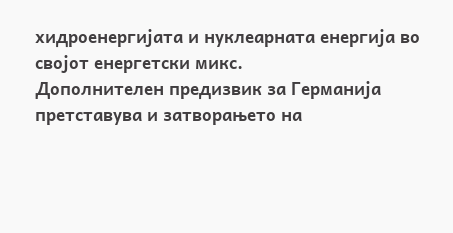хидроенергијата и нуклеарната енергија во својот енергетски микс.
Дополнителен предизвик за Германија претставува и затворањето на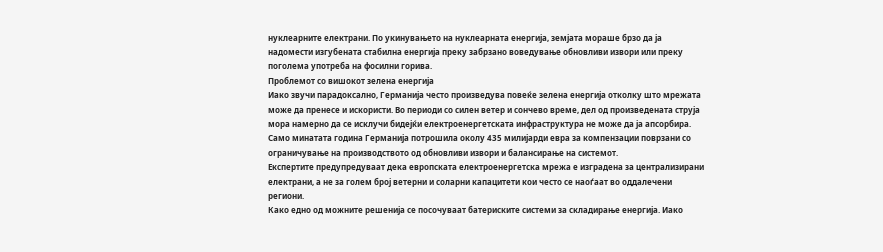нуклеарните електрани. По укинувањето на нуклеарната енергија, земјата мораше брзо да ја надомести изгубената стабилна енергија преку забрзано воведување обновливи извори или преку поголема употреба на фосилни горива.
Проблемот со вишокот зелена енергија
Иако звучи парадоксално, Германија често произведува повеќе зелена енергија отколку што мрежата може да пренесе и искористи. Во периоди со силен ветер и сончево време, дел од произведената струја мора намерно да се исклучи бидејќи електроенергетската инфраструктура не може да ја апсорбира.
Само минатата година Германија потрошила околу 435 милијарди евра за компензации поврзани со ограничување на производството од обновливи извори и балансирање на системот.
Експертите предупредуваат дека европската електроенергетска мрежа е изградена за централизирани електрани, а не за голем број ветерни и соларни капацитети кои често се наоѓаат во оддалечени региони.
Како едно од можните решенија се посочуваат батериските системи за складирање енергија. Иако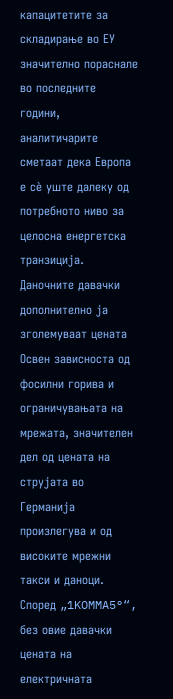капацитетите за складирање во ЕУ значително пораснале во последните години, аналитичарите сметаат дека Европа е сè уште далеку од потребното ниво за целосна енергетска транзиција.
Даночните давачки дополнително ја зголемуваат цената
Освен зависноста од фосилни горива и ограничувањата на мрежата, значителен дел од цената на струјата во Германија произлегува и од високите мрежни такси и даноци.
Според „1KOMMA5°“, без овие давачки цената на електричната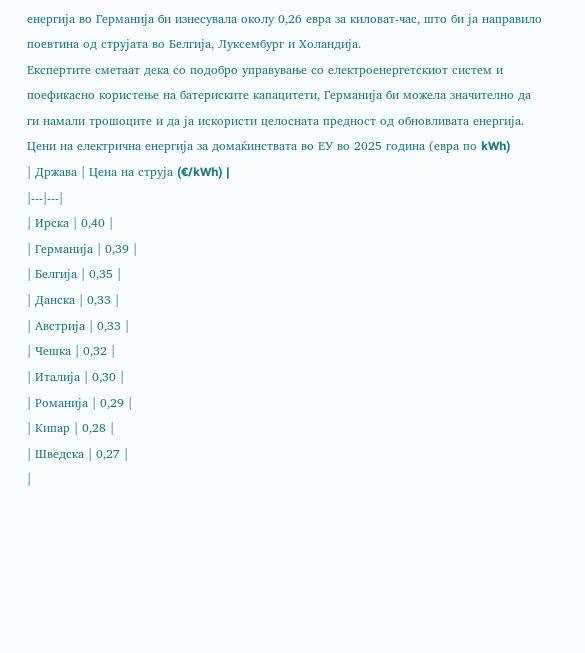енергија во Германија би изнесувала околу 0,26 евра за киловат-час, што би ја направило поевтина од струјата во Белгија, Луксембург и Холандија.
Експертите сметаат дека со подобро управување со електроенергетскиот систем и поефикасно користење на батериските капацитети, Германија би можела значително да ги намали трошоците и да ја искористи целосната предност од обновливата енергија.
Цени на електрична енергија за домаќинствата во ЕУ во 2025 година (евра по kWh)
| Држава | Цена на струја (€/kWh) |
|---|---|
| Ирска | 0,40 |
| Германија | 0,39 |
| Белгија | 0,35 |
| Данска | 0,33 |
| Австрија | 0,33 |
| Чешка | 0,32 |
| Италија | 0,30 |
| Романија | 0,29 |
| Кипар | 0,28 |
| Шведска | 0,27 |
|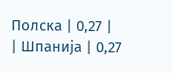Полска | 0,27 |
| Шпанија | 0,27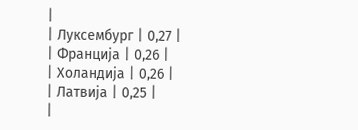|
| Луксембург | 0,27 |
| Франција | 0,26 |
| Холандија | 0,26 |
| Латвија | 0,25 |
|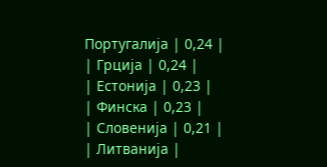Португалија | 0,24 |
| Грција | 0,24 |
| Естонија | 0,23 |
| Финска | 0,23 |
| Словенија | 0,21 |
| Литванија |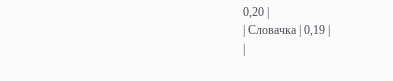0,20 |
| Словачка | 0,19 |
|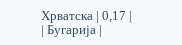Хрватска | 0,17 |
| Бугарија |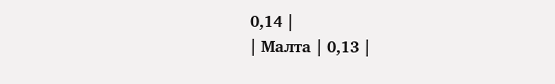0,14 |
| Малта | 0,13 |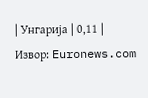| Унгарија | 0,11 |
Извор: Euronews.com